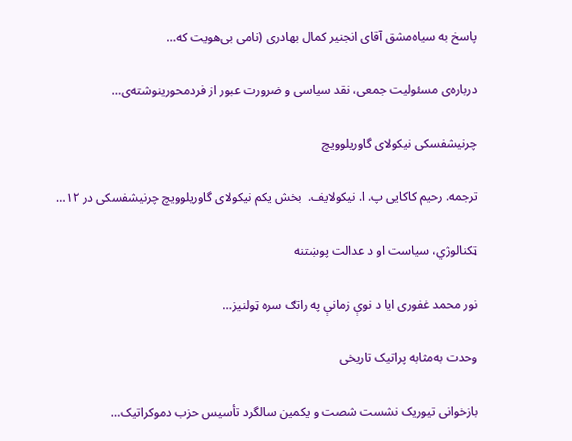پاسخ به سیاه‌مشق آقای انجنیر کمال بهادری (نامی بی‌هویت که…

درباره‌ی مسئولیت جمعی، نقد سیاسی و ضرورت عبور از فردمحورینوشته‌ی…

چرنیشفسکی نیکولای گاوریلوویچ

ترجمه. رحیم کاکایی پ. ا. نیکولایف.  بخش یکم نیکولای گاوریلوویچ چرنیشفسکی در ۱۲…

ټکنالوژي، سیاست او د عدالت پوښتنه

نور محمد غفوری ایا د نوې زمانې په راتګ سره ټولنیز…

وحدت به‌مثابه پراتیک تاریخی

بازخوانی تیوریک نشست شصت و یکمین سالگرد تأسیس حزب دموکراتیک…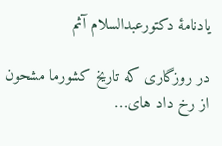یادنامهٔ دکتورعبدالسلام آثم

در روزگاری که تاریخ کشورما مشحون از رخ داد های…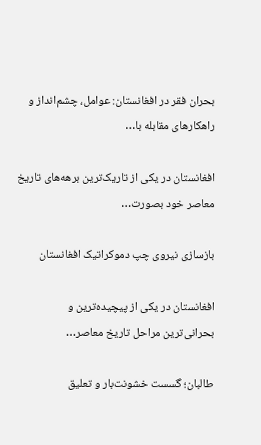بحران فقر در افغانستان: عوامل، چشم‌انداز و راهکارهای مقابله با…

افغانستان در یکی از تاریک‌ترین برهه‌های تاریخ معاصر خود بصورت…

بازسازی نیروی چپ دموکراتیک افغانستان

افغانستان در یکی از پیچیده‌ترین و بحرانی‌ترین مراحل تاریخ معاصر…

طالبان؛ گسست خشونت‌بار و تعلیق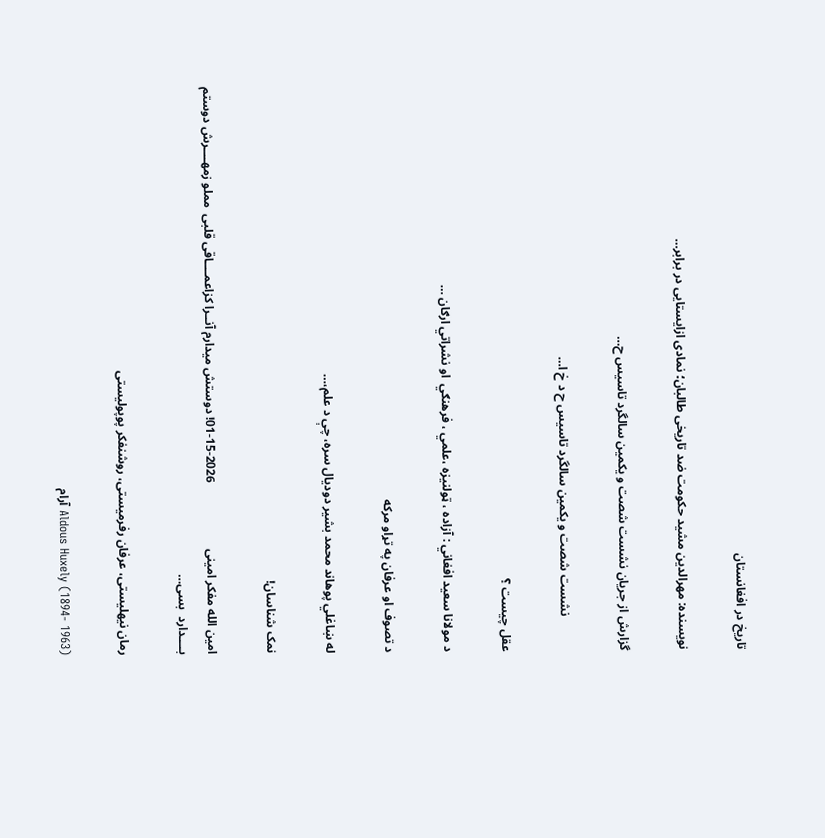تاریخ در افغانستان

نویسنده: مهرالدین مشید حکومت ضد تاریخی طالبان؛ نمادی ازایستایی در برابر…

گزارش از جریان نشست شصت و یکمین سالگرد تاسیس ح…

           نشست شصت و یکمین سالگرد تاسیس ح د خ ا…

عقل چیست ؟

د مولانا سعید افغاني : آزاده ، ټولنیزه ،علمي ، فرهنګي  او نشراتي ارګان …

د تصوف او عرفان په تړاو مرکه

له ښاغلي پوهاند محمد بشیر دودیال سره، چې د علم،…

نمک شناسان!

امین الله مفکر امینی                     2026-15-01! دوستش میدارم آنــرا کزاعمــــاقی قلبی  مملو زمهــــرش دوستم بــــدارد  بسی…

رمان نیهلیستی، عرفان رفرمیستی، روشنفکر پوپولیستی

Aldous Huxely (1894- 1963) آرام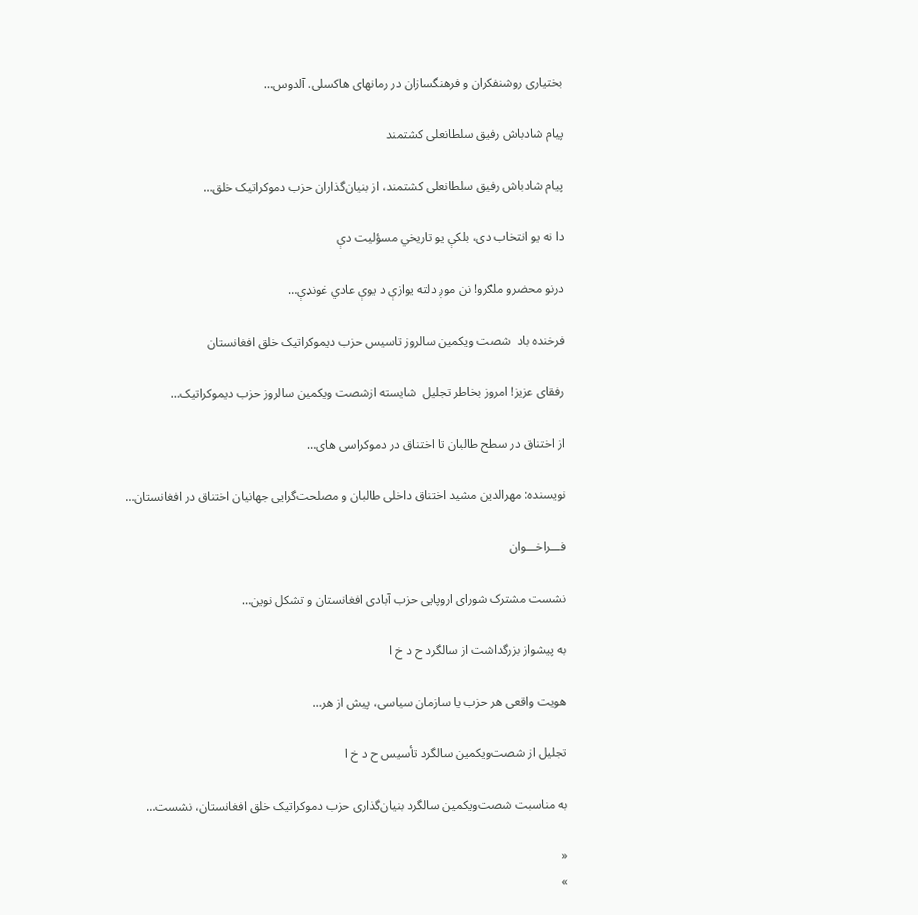بختیاری روشنفکران و فرهنگسازان در رمانهای هاکسلی. آلدوس…

پیام شادباش رفیق سلطانعلی کشتمند

پیام شادباش رفیق سلطانعلی کشتمند، از بنیان‌گذاران حزب دموکراتیک خلق…

دا نه یو انتخاب دی، بلکې یو تاریخي مسؤلیت دې

درنو محضرو ملګرو! نن موږ دلته یوازې د یوې عادي غونډې…

فرخنده باد  شصت ویکمین سالروز تاسیس حزب دیموکراتیک خلق افغانستان

رفقای عزیز! امروز بخاطر تجلیل  شایسته ازشصت ویکمین سالروز حزب دیموکراتیک…

از اختناق در سطح طالبان تا اختناق در دموکراسی های…

نویسنده: مهرالدین مشید اختناق داخلی طالبان و مصلحت‌گرایی جهانیان اختناق در افغانستان…

فـــراخـــوان

نشست مشترک شورای اروپایی حزب آبادی افغانستان و تشکل نوین…

به پیشواز بزرگداشت از سالگرد ح د خ ا

هویت واقعی هر حزب یا سازمان سیاسی، پیش از هر…

تجلیل از شصت‌ویکمین سالگرد تأسیس ح د خ ا

به مناسبت شصت‌ویکمین سالگرد بنیان‌گذاری حزب دموکراتیک خلق افغانستان، نشست…

«
»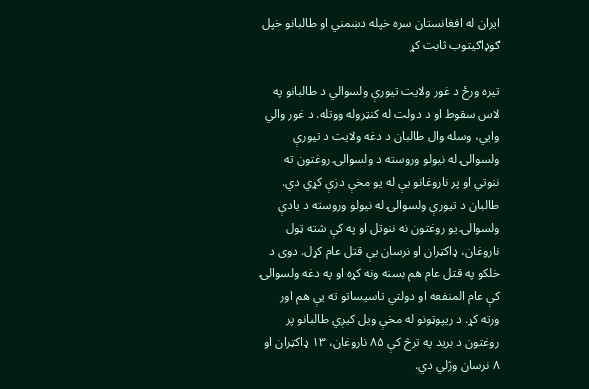ايران له افغانستان سره خپله دښمني او طالبانو خپل ګوډاګيتوب ثابت کړ

تيره ورځ د غور ولايت تيورې ولسوالي د طالبانو په لاس سقوط او د دولت له کنټروله ووتله. د غور والي وايي، وسله وال طالبان د دغه ولایت د تیورې ولسوالۍ له نیولو وروسته د ولسوالۍ روغتون ته ننوتي او پر ناروغانو یې له یو مخې دزې کړي دي. طالبان د تيورې ولسوالۍ له نيولو وروسته د يادې ولسوالۍ يو روغتون نه ننوتل او په کې شته ټول ناروغان، ډاکټران او نرسان يې قتل عام کړل. دوی د خلکو په قتل عام هم بسنه ونه کړه او په دغه ولسوالۍ کې عام المنفعه او دولتي تاسيساتو ته يې هم اور ورته کړ. د ريپوټونو له مخې ويل کيږي طالبانو پر روغتون د بريد په ترڅ کې ۸۵ ناروغان، ۱۳ ډاکټران او ۸ نرسان وژلي دي.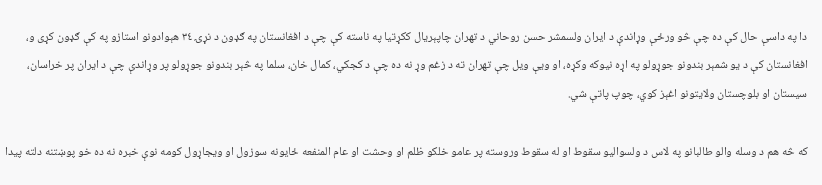دا په داسې حال کې ده چې څو ورځې وړاندې د ايران ولسمشر حسن روحاني د تهران چاپېريال ککړتيا په ناسته کې چې د افغانستان په ګډون د نړۍ ٣٤ هېوادونو استازو په کې ګډون کړى و، افغانستان کې د يو شمېر بندونو جوړولو په اړه نيوکه وکړه، او ويې ويل چې تهران ته د زغم وړ نه ده چې د کجکي، کمال خان، سلما په څېر بندونو جوړولو پر وړاندې چې د ايران پر خراسان، سيستان او بلوچستان ولايتونو اغېز کوي، چوپ پاتې شي.

که څه هم د وسله والو طالبانو په لاس د ولسواليو سقوط او له سقوط وروسته پر عامو خلکو ظلم او وحشت او عام المنفعه ځايونه سوزول او ويجاړول کومه نوې خبره نه ده خو پوښتنه دلته پيدا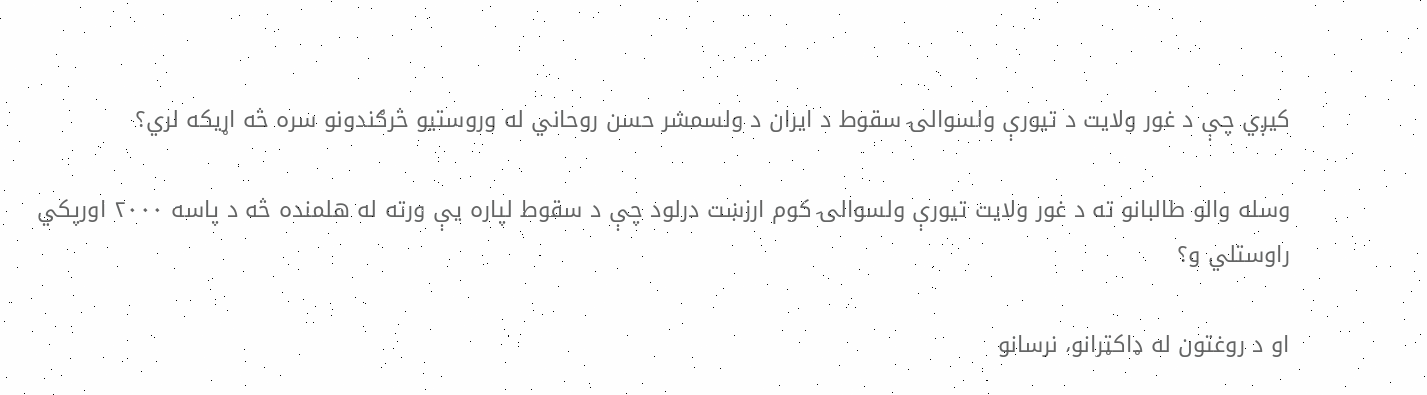کيږي چې د غور ولايت د تيورې ولسوالۍ سقوط د ايران د ولسمشر حسن روحاني له وروستيو څرګندونو سره څه اړيکه لري؟

وسله والو طالبانو ته د غور ولايت تيورې ولسوالۍ کوم ارزښت درلود چې د سقوط لپاره يې ورته له هلمنده څه د پاسه ۲۰۰۰ اورپکي راوستلي و؟

او د روغتون له ډاکټرانو، نرسانو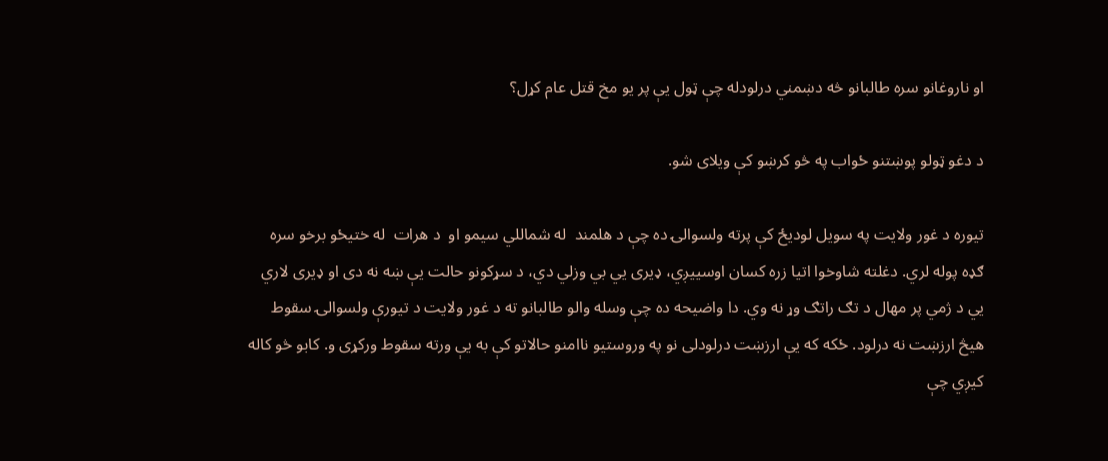او ناروغانو سره طالبانو څه دښمني درلودله چې ټول يې پر يو مخ قتل عام کړل؟

د دغو ټولو پوښتنو ځواب په څو کرښو کې ويلای شو.

تيوره د غور ولايت په سویل لودیځ کې پرته ولسوالۍ ده چې د هلمند  له شماللي سیمو او  د هرات  له ختیځو برخو سره ګډه پوله لري. دغلته شاوخوا اتیا زره کسان اوسییږي، ډیری یي بي وزلي دي، د سړکونو حالت يې ښه نه دی او ډیری لاري يي د ژمي پر مهال د تګ راتګ وړ نه وي. دا واضيحه ده چې وسله والو طالبانو ته د غور ولايت د تيورې ولسوالۍ سقوط هيڅ ارزښت نه درلود. ځکه که يې ارزښت درلودلی نو په وروستيو ناامنو حالاتو کې به يې ورته سقوط ورکړی و. کابو څو کاله کيږي چې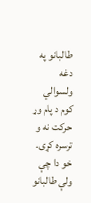طالبانو په دغه ولسوالي کوم د پام وړ حرکت نه و ترسره کړی. خو دا چې ولې طالبانو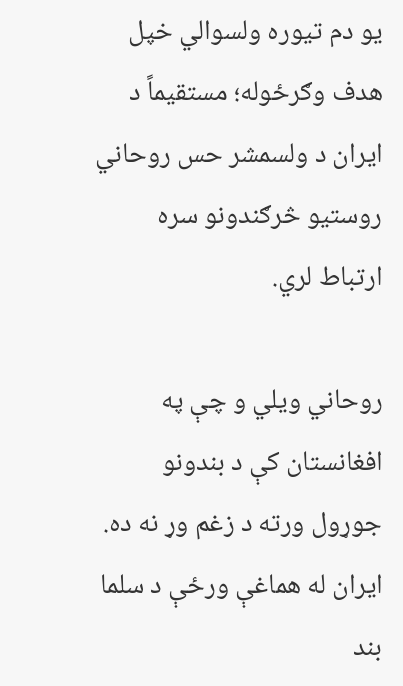يو دم تيوره ولسوالي خپل هدف وګرځوله؛ مستقيماً د ايران د ولسمشر حس روحاني روستيو څرګندونو سره ارتباط لري.

روحاني ويلي و چې په افغانستان کې د بندونو جوړول ورته د زغم وړ نه ده. ايران له هماغې ورځې د سلما بند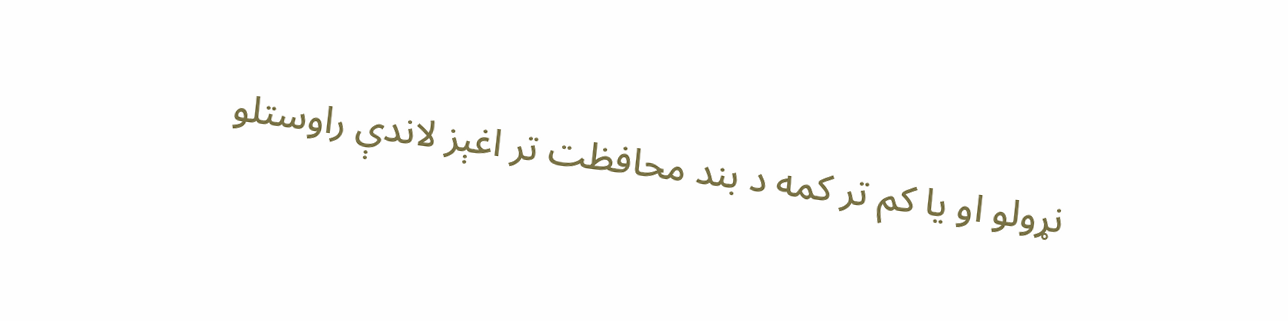نړولو او يا کم تر کمه د بند محافظت تر اغېز لاندې راوستلو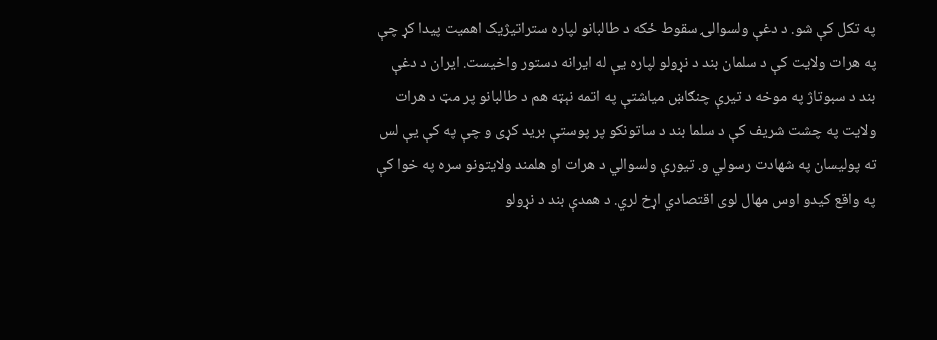په تکل کې شو. د دغې ولسوالۍ سقوط ځکه د طالبانو لپاره ستراتيژيک اهميت پيدا کړ چې په هرات ولايت کې د سلمان بند د نړولو لپاره يې له ايرانه دستور واخيست. ايران د دغې بند د سبوتاژ په موخه د تيرې چنګاښ مياشتې په اتمه نېټه هم د طالبانو پر مټ د هرات ولايت په چشت شريف کې د سلما بند د ساتونکو پر پوستې بريد کړی و چې په کې يې لس ته پوليسان په شهادت رسولي و. تيورې ولسوالي د هرات او هلمند ولایتونو سره په خوا کې په واقع کیدو اوس مهال لوی اقتصادي اړخ لري. د همدې بند د نړولو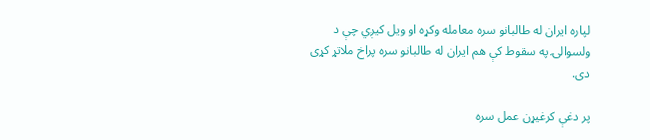لپاره ايران له طالبانو سره معامله وکړه او ويل کيږي چې د ولسوالۍ په سقوط کې هم ايران له طالبانو سره پراخ ملاتړ کړی دی.

پر دغې کرغيړن عمل سره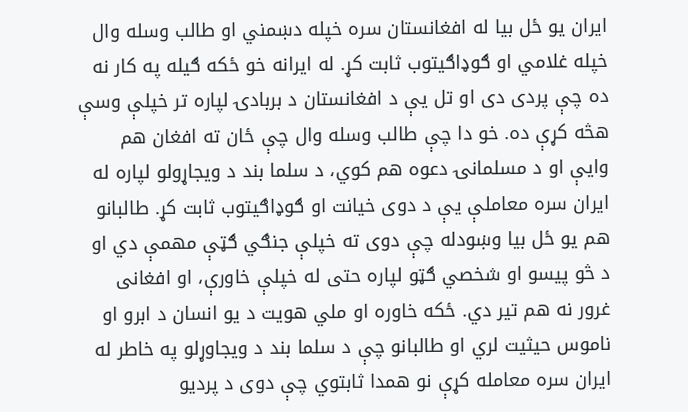ايران يو ځل بيا له افغانستان سره خپله دښمني او طالب وسله وال خپله غلامي او ګوډاګيتوب ثابت کړ. له ايرانه خو ځکه ګيله په کار نه ده چې پردی دی او تل يې د افغانستان د بربادۍ لپاره تر خپلې وسې هڅه کړې ده. خو دا چې طالب وسله وال چې ځان ته افغان هم وايې او د مسلمانۍ دعوه هم کوي، د سلما بند د ويجاړولو لپاره له ايران سره معاملې يې د دوی خيانت او ګوډاګيتوب ثابت کړ. طالبانو هم يو ځل بيا وښودله چې دوی ته خپلې جنګي ګټې مهمې دي او د څو پيسو او شخصي ګټو لپاره حتی له خپلې خاورې، او افغانی غرور نه هم تير دي. ځکه خاوره او ملي هويت د يو انسان د ابرو او ناموس حيثيت لري او طالبانو چې د سلما بند د ويجاوړلو په خاطر له ايران سره معامله کړې نو همدا ثابتوي چې دوی د پرديو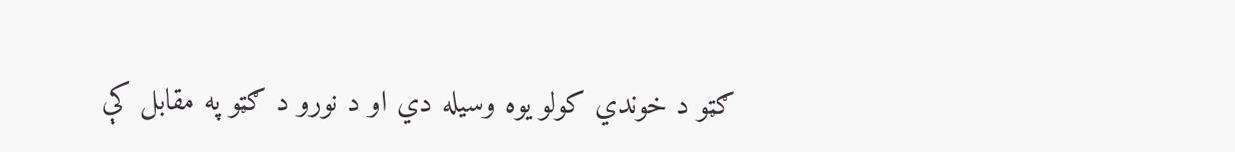ګټو د خوندي کولو يوه وسيله دي او د نورو د ګټو په مقابل کې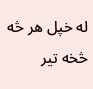له خپل هر څه څخه تير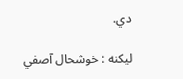دي.

لیکنه : خوشحال آصفي